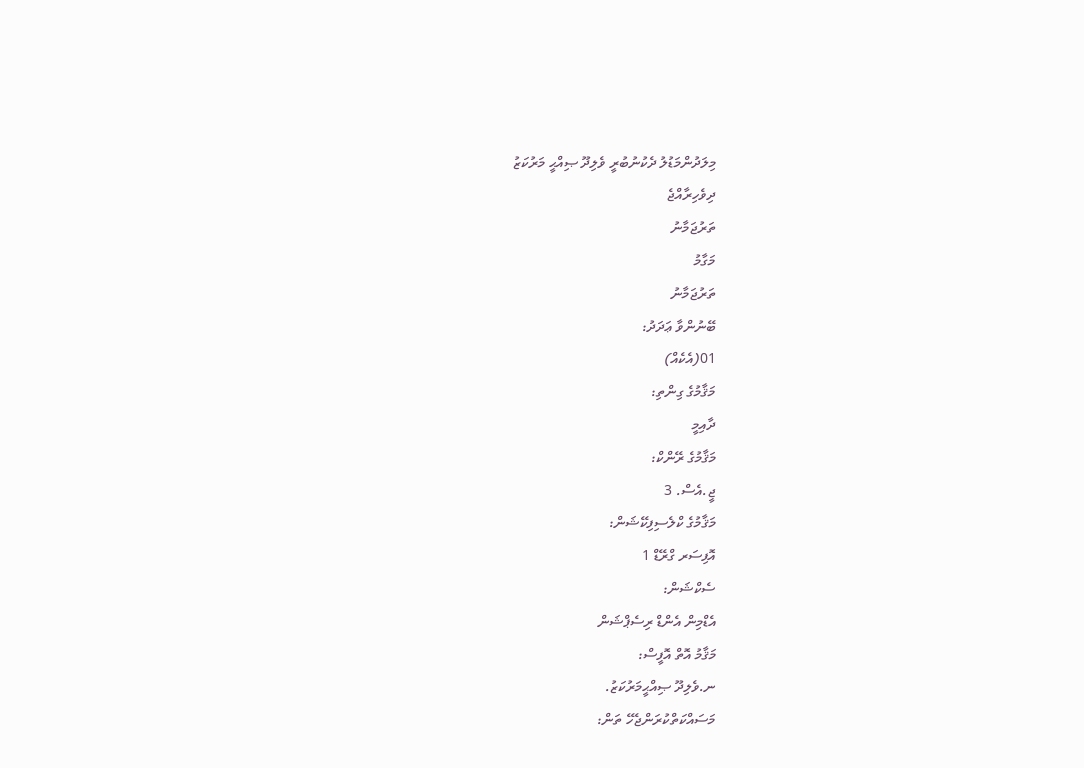މިލަދުންމަޑުލު ދެކުނުބުރީ ވެލިދޫ ޞިއްޙީ މަރުކަޒު
ދިވެހިރާއްޖެ
ތަރުޖަމާނު
މަގާމު
ތަރުޖަމާނު
ބޭނުންވާ ޢަދަދު:
01(އެކެއް)
މަޤާމުގެ ގިންތި:
ދާއިމީ
މަޤާމުގެ ރޭންކް:
ޖީ.އެސް. 3
މަޤާމުގެ ކްލެސިފިކޭޝަން:
އޮފިސަރ ގްރޭޑް 1
ސެކްޝަން:
އެޑްމިން އެންޑް ރިސެޕްޝަން
މަޤާމު އޮތް އޮފީސް:
ނ.ވެލިދޫ ޞިއްޙީމަރުކަޒު.
މަސައްކަތްކުރަންޖެހޭ ތަން: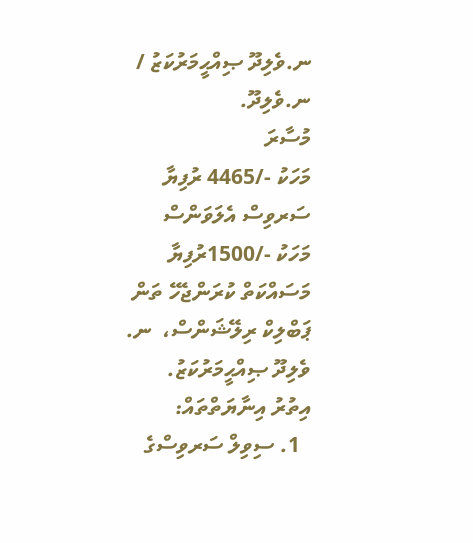ނ.ވެލިދޫ ޞިއްޙީމަރުކަޒު / ނ.ވެލިދޫ.
މުސާރަ
މަހަކު -/4465 ރުފިޔާ
ސަރވިސް އެލަވަންސް
މަހަކު -/1500ރުފިޔާ
މަސައްކަތް ކުރަންޖެހޭ ތަން
ޕަބްލިކް ރިލޭޝަންސް،  ނ. ވެލިދޫ ޞިއްޙީމަރުކަޒު.
އިތުރު އިނާޔަތްތައް:
  1. ސިވިލް ސަރވިސްގެ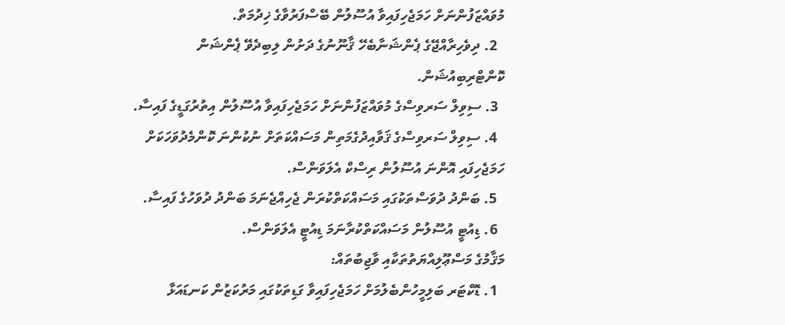މުވައްޒަފުންނަށް ހަމަޖެހިފައިވާ އުސޫލުން ބޭސްފަރުވާގެ ޚިދުމަތް.
  2. ދިވެހިރާއްޖޭގެ ޕެންޝަނާބެހޭ ޤާނޫނުގެ ދަށުން ލިބިދެވޭ ޕެންޝަން ކޮންޓްރިބިއުޝަން.
  3. ސިވިލް ސަރވިސްގެ މުވައްޒަފުންނަށް ހަމަޖެހިފައިވާ އުސޫލުން އިތުރުގަޑީގެ ފައިސާ.
  4. ސިވިލް ސަރވިސްގެ ޤަވާއިދުގެމަތިން މަސައްކަތަށް ނުކުންނަ ކޮންމެދުވަހަކަށް ހަމަޖެހިފައި އޮންނަ އުސޫލުން ރިސްކް އެލަވަންސް.
  5. ބަންދު ދުވަސްތަކުގައި މަސައްކަތްކުރަން ޖެހިއްޖެނަމަ ބަންދު ދުވަހުގެ ފައިސާ.
  6. ޑިއުޓީ އުސޫލުން މަސައްކަތްކުރާނަމަ ޑިއުޓީ އެލަވަންސް.
މަޤާމުގެ މަސްޢޫލިއްޔަތުތަކާއި ވާޖިބުތައް:
  1. ޑޮކްޓަރ ބަލިމީހުންބެލުމަށް ހަމަޖެހިފައިވާ ގަޑިތަކުގައި މަރުކަޒުން ކަނޑައަޅާ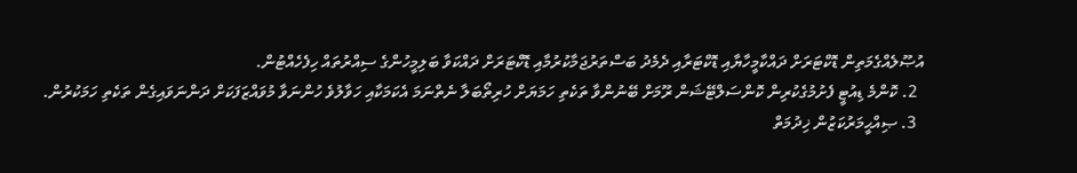އުޞޫލެއްގެމަތިން ޑޮކްޓަރަށް ދައްކާމީހާޔާއި ޑޮކްޓަރާއި ދެމެދު ބަސްތަރުޖަމާކުރުމާއި ޑޮކްޓަރަށް ދައްކަވާ ބަލިމީހުންގެ ސިއްރުތައް ހިފެހެއްޓުން.
  2. ކޮންމެ ޑިއުޓީ ފެށުމުގެކުރިން ކޮންސަލްޓޭޝަން ރޫމަށް ބޭނުންވާ ތަކެތި ހަމަޔަށް ހުރިތޯބަލާ ނެތްނަމަ އެކަމަކާއި ހަވާލުވެ ހުންނަވާ މުވައްޒަފަކަށް ދަންނަވައިގެން ތަކެތި ހަމަކުރުން.
  3. ޞިއްޙީމަރުކަޒުން ޚިދުމަތް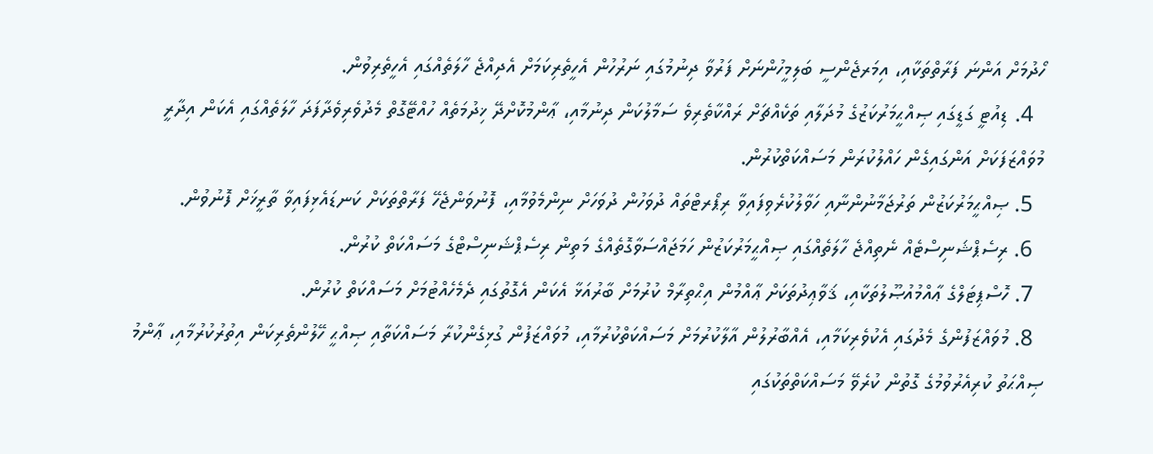ހޯދުމަށް އަންނަ ފަރާތްތަކާއި، އިމަރޖެންސީ ބަލިމީހުންނަށް ފަރުވާ ދިނުމުގައި ނަރުހުން އެހީތެރިކަމަށް އެދިއްޖެ ހާލަތެއްގައި އެހީތެރިވުން.
  4. ޑިއުޓީ ގަޑީގައި ޞިއްޙީމަރުކަޒުގެ މުދަލާއި ތަކެއްޗަށް ރައްކާތެރިވެ ސަމާލުކަން ދިނުމާއި، ޢާންމުކޮށްދޭ ޚިދުމަތެއް ހުއްޓޭގޮތް މެދުވެރިވެދާފަދަ ހާލަތެއްގައި އެކަން އިދާރީ މުވައްޒަފަކަށް އަންގައިގެން ހައްލުކުރަން މަސައްކަތްކުރުން.
  5. ޞިއްޙީމަރުކަޒުން ތަރުޖަމާނުންނާއި ހަވާލުކުރެވިފައިވާ ރިޕޯރޓްތައް ދުވަހުން ދުވަހަށް ނިންމެވުމާއި، ފޮނުވަންޖެހޭ ފަރާތްތަކަށް ކަނޑައެޅިފައިވާ ތާރީޚަށް ފޮނުވުން.
  6. ރިސެޕްޝަނިސްޓެއް ނެތިއްޖެ ހާލަތެއްގައި ޞިއްޙީމަރުކަޒުން ހަމަޖައްސަވާގޮތެއްގެ މަތިން ރިސެޕްޝަނިސްޓްގެ މަސައްކަތް ކުރުން.
  7. ހޮސްޕިޓަލްގެ ޢާއްމުއުޞޫލުތަކާއި، ޤަވާޢިދުތަކަށް ޢާއްމުން އިޙްތިރާމް ކުރުމަށް ބާރުއަޅާ އެކަން އެގޮތުގައި ދެމެހެއްޓުމަށް މަސައްކަތް ކުރުން.
  8. މުވައްޒަފުންގެ މެދުގައި އެކުވެރިކަމާއި، އެއްބާރުލުން އާލާކުރުމަށް މަސައްކަތްކުރުމާއި، މުވައްޒަފުން ގުޅިގެންކުރާ މަސައްކަތާއި ޞިއްޙީ ހޭލުންތެރިކަން އިތުރުކުރުމާއި، ޢާންމު ޞިއްޙަތު ކުރިއެރުވުމުގެ ގޮތުން ކުރެވޭ މަސައްކަތްތަކުގައި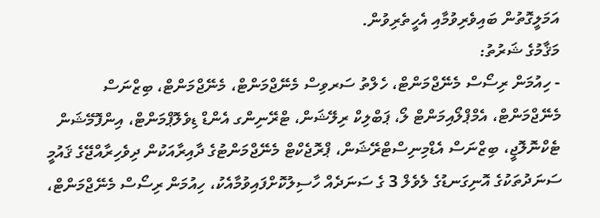އަމަލީގޮތުން ބައިވެރިވުމާއި އެހީތެރިވުން.
މަޤާމުގެ ޝަރުތު:
- ހިއުމަން ރިސޯސް މެނޭޖްމަންޓް، ހެލްތު ސަރވިސް މެނޭޖްމަންޓް، މެނޭޖްމަންޓް، ބިޒްނަސް މެނޭޖްމަންޓް، އެމްޕްލޯއިމަންޓް ލޯ، ޕަބްލިކް ރިލޭޝަން، ޓްރޭނިންގ އެންޑް ޑިވެލޮޕްމަންޓް، އިންފޮމޭޝަން ޓެކްނޮލޮޖީ، ބިޒްނަސް އެޑްމިނިސްޓްރޭޝަން، ޕްރޮޖެކްޓް މެނޭޖްމަންޓުގެ ދާއިރާއަކުން ދިވެހިރާއްޖޭގެ ޤައުމީ ސަނަދުތަކުގެ އޮނިގަނޑުގެ ލެވެލް 3 ގެ ސަނަދެއް ހާސިލުކޮށްފައިވުމާއެކު، ހިއުމަން ރިސޯސް މެނޭޖްމަންޓް،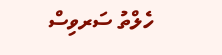ހެލްތު ސަރވިސް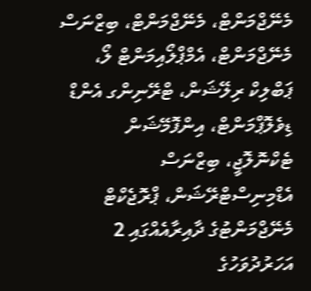މެނޭޖްމަންޓް، މެނޭޖްމަންޓް، ބިޒްނަސް މެނޭޖްމަންޓް، އެމްޕްލޯއިމަންޓް ލޯ، ޕަބްލިކް ރިލޭޝަން، ޓްރޭނިންގ އެންޑް ޑިވެލޮޕްމަންޓް، އިންފޮމޭޝަން ޓެކްނޮލޮޖީ، ބިޒްނަސް އެޑްމިނިސްޓްރޭޝަން، ޕްރޮޖެކްޓް މެނޭޖްމަންޓުގެ ދާއިރާއެއްގައި 2 އަހަރުދުވަހުގެ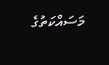މަސައްކަތުގެ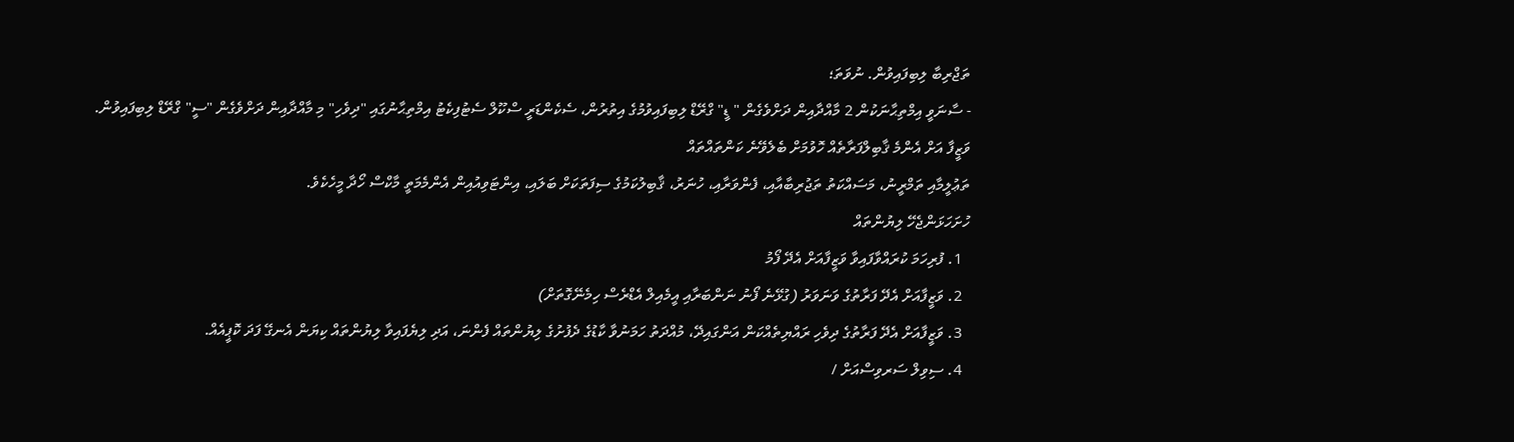ތަޖްރިބާ ލިބިފައިވުން. ނުވަތަ؛
- ސާނަވީ އިމްތިޙާނަކުން 2 މާއްދާއިން ދަށްވެގެން " ޑީ" ގްރޭޑް ލިބިފައިވުމުގެ އިތުރުން، ސެކެންޑަރީ ސްކޫލް ސެޓުފިކެޓު އިމްތިޙާނުގައި "ދިވެހި" މި މާއްދާއިން ދަށްވެގެން "ސީ" ގްރޭޑް ލިބިފައިވުން.
ވަޒީފާ އަށް އެންމެ ޤާބިލްފަރާތެއް ހޮވުމަށް ބެލެވޭނެ ކަންތައްތައް
ތަޢުލީމާއި ތަމްރީނު، މަސައްކަތު ތަޖުރިބާއާއި، ފެންވަރާއި، ހުނަރު، ޤާބިލުކަމުގެ ސިފަތަކަށް ބަލައި، އިންޓަވިއުއިން އެންމެމަތީ މާކްސް ހޯދާ މީހެކެވެ.
ހުށަހަޅަންޖެހޭ ލިޔުންތައް
  1. ފުރިހަމަ ކުރައްވާފައިވާ ވަޒީފާއަށް އެދޭ ފޯމު
  2. ވަޒީފާއަށް އެދޭ ފަރާތުގެ ވަނަވަރު (ގުޅޭނެ ފޯނު ނަންބަރާއި އީމެއިލް އެޑްރެސް ހިމެނޭގޮތަށް)
  3. ވަޒީފާއަށް އެދޭ ފަރާތުގެ ދިވެހި ރައްޔިތެއްކަން އަންގައިދޭ، މުއްދަތު ހަމަނުވާ ކާޑުގެ ދެފުށުގެ ލިޔުންތައް ފެންނަ، އަދި ލިޔެފައިވާ ލިޔުންތައް ކިޔަން އެނގޭ ފަދަ ކޮޕީއެއް.
  4. ސިވިލް ސަރވިސްއަށް /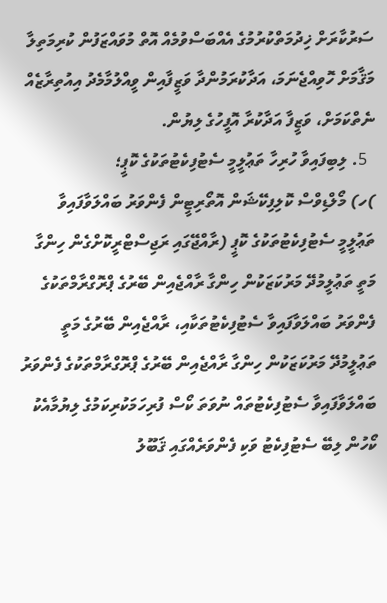ސަރުކާރަށް ޚިދުމަތްކުރުމުގެ އެއްބަސްވުމެއް އޮތް މުވައްޒަފުން ކުރިމަތިލާ މަޤާމަށް ހޮވިއްޖެނަމަ، އަދާކުރަމުންދާ ވަޒީފާއިން ވީއްލުމާމެދު އިއުތިރާޒެއް ނެތްކަމަށް، ވަޒީފާ އަދާކުރާ އޮފީހުގެ ލިޔުން.
  5. ލިބިފައިވާ ހުރިހާ ތަޢުލީމީ ސެޓުފިކެޓުތަކުގެ ކޮޕީ؛
)ހ) މޯލްޑިވްސް ކޮލިފިކޭޝަން އޮތޯރިޓީން ފެންވަރު ބައްލަވާފައިވާ ތަޢުލީމީ ސެޓުފިކެޓުތަކުގެ ކޮޕީ (ރާއްޖޭގައި ރަޖިސްޓްރީކޮށްގެން ހިންގާ މަތީ ތަޢުލީމުދޭ މަރުކަޒަކުން ހިންގާ ރާއްޖެއިން ބޭރުގެ ޕްރޮގްރާމްތަކުގެ ފެންވަރު ބައްލަވާފައިވާ ސެޓުފިކެޓުތަކާއި، ރާއްޖެއިން ބޭރުގެ މަތީ ތަޢުލީމުދޭ މަރުކަޒަކުން ހިންގާ ރާއްޖެއިން ބޭރުގެ ޕްރޮގްރާމްތަކުގެ ފެންވަރު ބައްލަވާފައިވާ ސެޓުފިކެޓުތައް ނުވަތަ ކޯސް ފުރިހަމަކުރިކަމުގެ ލިޔުމާއެކު ކޯހުން ލިބޭ ސެޓުފިކެޓު ވަކި ފެންވަރެއްގައި ޤަބޫލު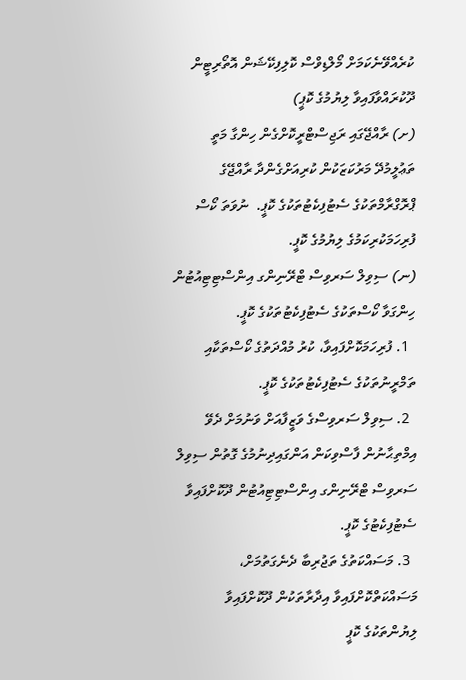ކުރެއްވޭނެކަމަށް މޯލްޑިވްސް ކޮލިފިކޭޝަން އޮތޯރިޓީން ދޫކުރައްވާފައިވާ ލިޔުމުގެ ކޮޕީ)
(ށ) ރާއްޖޭގައި ރަޖިސްޓްރީކޮށްގެން ހިންގާ މަތީ ތަޢުލީމުދޭ މަރުކަޒަކުން ކުރިއަށްގެންދާ ރާއްޖޭގެ ޕްރޮގްރާމްތަކުގެ ސެޓުފިކެޓުތަކުގެ ކޮޕީ.  ނުވަތަ ކޯސް ފުރިހަމަކުރިކަމުގެ ލިޔުމުގެ ކޮޕީ.
(ނ) ސިވިލް ސަރވިސް ޓްރޭނިންގ އިންސްޓިޓިއުޓުން ހިންގަވާ ކޯސްތަކުގެ ސެޓުފިކެޓުތަކުގެ ކޮޕީ.
  1. ފުރިހަމަކޮށްފައިވާ، ކުރު މުއްދަތުގެ ކޯސްތަކާއި ތަމްރީނުތަކުގެ ސެޓުފިކެޓުތަކުގެ ކޮޕީ.
  2. ސިވިލް ސަރވިސްގެ ވަޒީފާއަށް ވަނުމަށް ދެވޭ އިމްތިޙާނުން ފާސްވިކަން އަންގައިދިނުމުގެ ގޮތުން ސިވިލް ސަރވިސް ޓްރޭނިންގ އިންސްޓިޓިއުޓުން ދޫކޮށްފައިވާ ސެޓުފިކެޓުގެ ކޮޕީ.
  3. މަސައްކަތުގެ ތަޖުރިބާ ދެނެގަތުމަށް، މަސައްކަތްކޮށްފައިވާ އިދާރާތަކުން ދޫކޮށްފައިވާ ލިޔުންތަކުގެ ކޮޕީ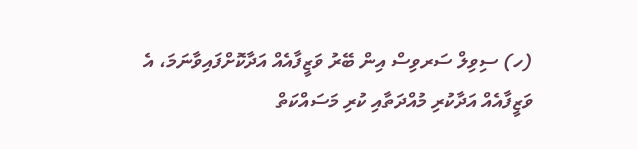(ހ) ސިވިލް ސަރވިސް އިން ބޭރު ވަޒީފާއެއް އަދާކޮށްފައިވާނަމަ، އެ ވަޒީފާއެއް އަދާކުރި މުއްދަތާއި ކުރި މަސައްކަތް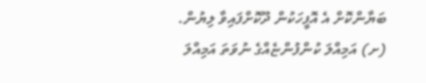ބަޔާންކޮށް އެ އޮފީހަކުން ދޫކޮށްފައިވާ ލިޔުން.
(ށ) އަމިއްލަ ކުންފުންޏެއްގެ ނުވަތަ އަމިއްލަ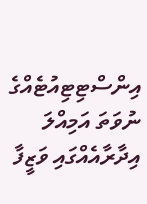އިންސްޓިޓިއުޓެއްގެ ނުވަތަ އަމިއްލަ އިދާރާއެއްގައި ވަޒީފާ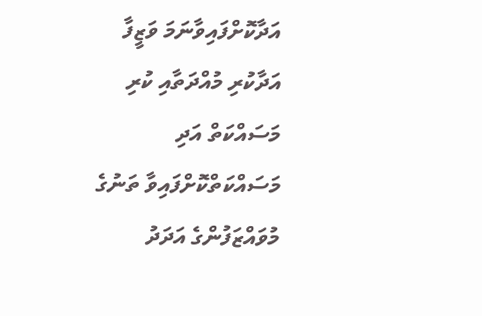އަދާކޮށްފައިވާނަމަ ވަޒީފާ އަދާކުރި މުއްދަތާއި ކުރި މަސައްކަތް އަދި މަސައްކަތްކޮށްފައިވާ ތަނުގެ މުވައްޒަފުންގެ އަދަދު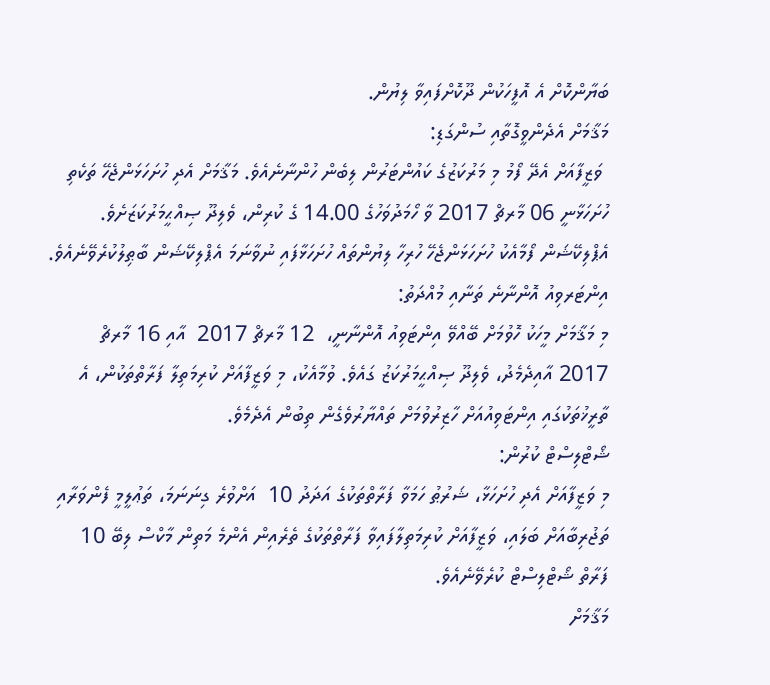ބަޔާންކޮށް އެ އޮފީހަކުން ދޫކޮށްފައިވާ ލިޔުން.
މަޤާމަށް އެދެންވީގޮތާއި ސުންގަޑި:
 ވަޒީފާއަށް އެދޭ ފޯމު މި މަރުކަޒުގެ ކައުންޓަރުން ލިބެން ހުންނާނެއެވެ. މަޤާމަށް އެދި ހުށަހަޅަންޖެހޭ ތަކެތި ހުށަހަޅާނީ 06 މާރޗް 2017 ވާ ހޯމަދުވަހުގެ 14.00 ގެ ކުރިން، ވެލިދޫ ޞިއްޙީމަރުކަޒަށެވެ. އެޕްލިކޭޝަން ފޯމާއެކު ހުށަހަޅަންޖެހޭ ހުރިހާ ލިޔުންތައް ހުށަހަޅާފައި ނުވާނަމަ އެޕްލިކޭޝަން ބާޠިލުކުރެވޭނެއެވެ.
އިންޓަރވިއު އޮންނާނެ ތަނާއި މުއްދަތު:
މި މަޤާމަށް މީހަކު ހޮވުމަށް ބޭއްވޭ އިންޓަވިއު އޮންނާނީ،  12 މާރޗް 2017  އާއި 16 މާރޗް 2017 އާއިދެމެދު، ވެލިދޫ ޞިއްޙީމަރުކަޒު ގައެވެ. ވުމާއެކު، މި ވަޒީފާއަށް ކުރިމަތިލާ ފަރާތްތަކުން، އެ ތާރީޚުތަކުގައި އިންޓަވިއުއަށް ހާޒިރުވުމަށް ތައްޔާރުވެގެން ތިބުން އެދެމެވެ.
ޝޯޓްލިސްޓް ކުރުން:
މި ވަޒީފާއަށް އެދި ހުށަހަޅާ، ޝަރުޠު ހަމަވާ ފަރާތްތަކުގެ އަދަދު 10  އަށްވުރެ ގިނަނަމަ، ތަޢުލީމީ ފެންވަރާއި ތަޖުރިބާއަށް ބަލައި، ވަޒީފާއަށް ކުރިމަތިލާފައިވާ ފަރާތްތަކުގެ ތެރެއިން އެންމެ މަތިން މާކްސް ލިބޭ 10 ފަރާތް ޝޯޓްލިސްޓް ކުރެވޭނެއެވެ.
މަޤާމަށް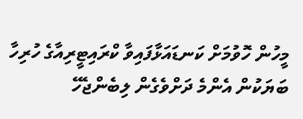މީހުން ހޮވުމަށް ކަނޑައަޅާފައިވާ ކްރައިޓީރިއާގެ ހުރިހާ ބަޔަކުން އެންމެ ދަށްވެގެން ލިބެންޖެހޭ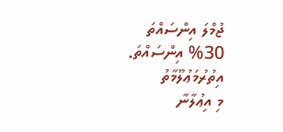ޖުމްލަ އިންސައްތަ
%30 އިންސައްތަ.
އިތުރުމަޢުލޫމާތު
މި އިޢުލާނާ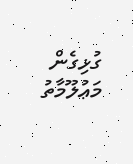ގުޅިގެން މަޢުލޫމާތު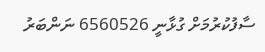ސާފުކުރުމަށް ގުޅާނީ 6560526 ނަންބަރު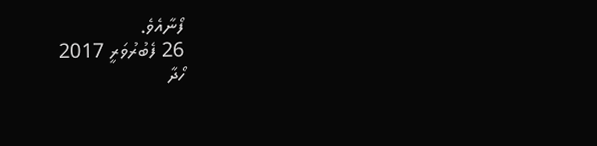ފޯނާއެވެ.
26 ފެބުރުވަރީ 2017
ހޯދާ